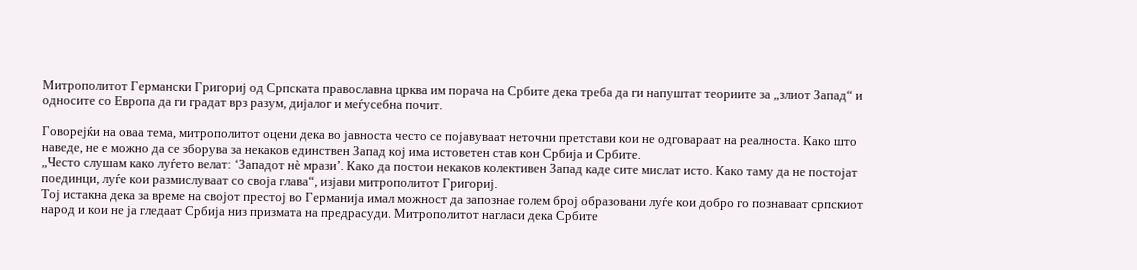Митрополитот Германски Григориј од Српската православна црква им порача на Србите дека треба да ги напуштат теориите за „злиот Запад“ и односите со Европа да ги градат врз разум, дијалог и меѓусебна почит.

Говорејќи на оваа тема, митрополитот оцени дека во јавноста често се појавуваат неточни претстави кои не одговараат на реалноста. Како што наведе, не е можно да се зборува за некаков единствен Запад кој има истоветен став кон Србија и Србите.
„Често слушам како луѓето велат: ‘Западот нè мрази’. Како да постои некаков колективен Запад каде сите мислат исто. Како таму да не постојат поединци, луѓе кои размислуваат со своја глава“, изјави митрополитот Григориј.
Тој истакна дека за време на својот престој во Германија имал можност да запознае голем број образовани луѓе кои добро го познаваат српскиот народ и кои не ја гледаат Србија низ призмата на предрасуди. Митрополитот нагласи дека Србите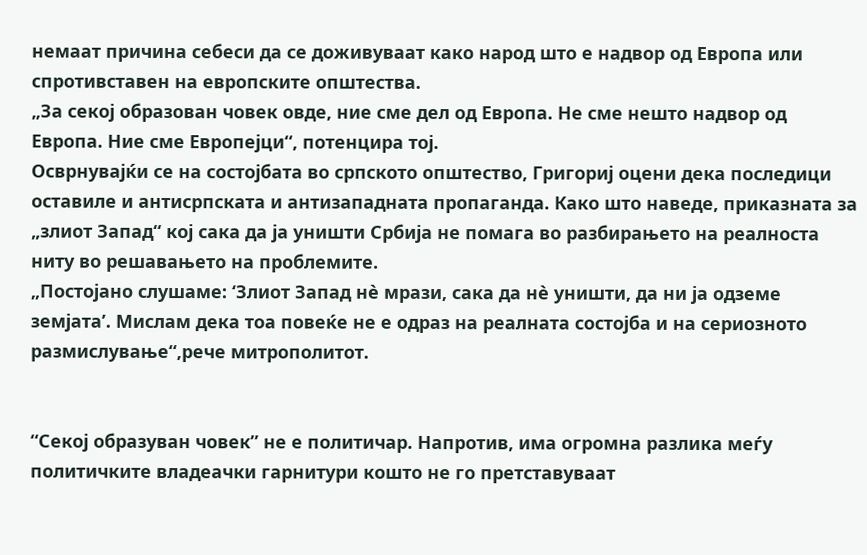немаат причина себеси да се доживуваат како народ што е надвор од Европа или спротивставен на европските општества.
„За секој образован човек овде, ние сме дел од Европа. Не сме нешто надвор од Европа. Ние сме Европејци“, потенцира тој.
Осврнувајќи се на состојбата во српското општество, Григориј оцени дека последици оставиле и антисрпската и антизападната пропаганда. Како што наведе, приказната за „злиот Запад“ кој сака да ја уништи Србија не помага во разбирањето на реалноста ниту во решавањето на проблемите.
„Постојано слушаме: ‘Злиот Запад нè мрази, сака да нè уништи, да ни ја одземе земјата’. Мислам дека тоа повеќе не е одраз на реалната состојба и на сериозното размислување“,рече митрополитот.


“Секој образуван човек” не е политичар. Напротив, има огромна разлика меѓу политичките владеачки гарнитури кошто не го претставуваат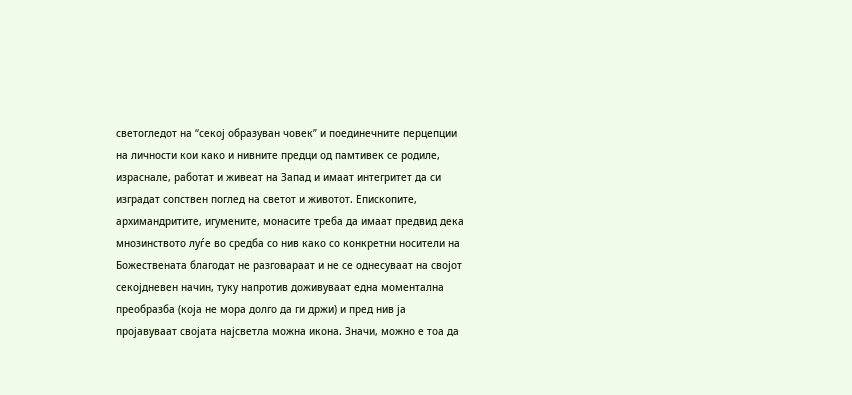светогледот на “секој образуван човек” и поединечните перцепции на личности кои како и нивните предци од памтивек се родиле, израснале, работат и живеат на Запад и имаат интегритет да си изградат сопствен поглед на светот и животот. Епископите, архимандритите, игумените, монасите треба да имаат предвид дека мнозинството луѓе во средба со нив како со конкретни носители на Божествената благодат не разговараат и не се однесуваат на својот секојдневен начин, туку напротив доживуваат една моментална преобразба (која не мора долго да ги држи) и пред нив ја пројавуваат својата најсветла можна икона. Значи, можно е тоа да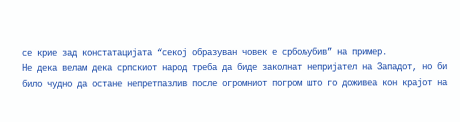се крие зад констатацијата “секој образуван човек е србољубив” на пример.
Не дека велам дека српскиот народ треба да биде заколнат непријател на Западот, но би било чудно да остане непретпазлив после огромниот погром што го доживеа кон крајот на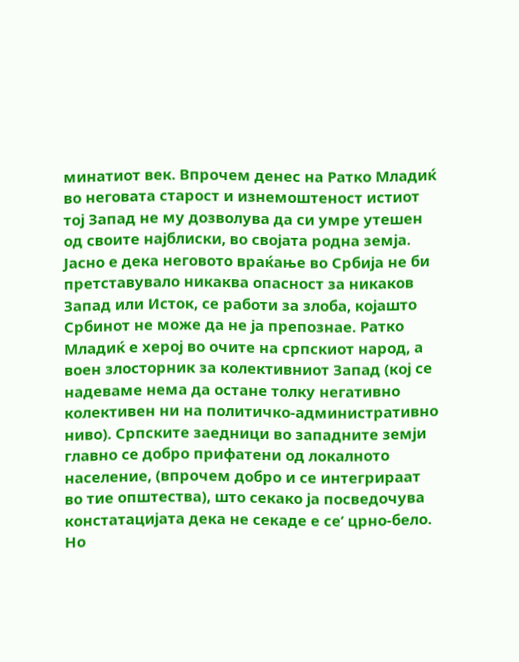минатиот век. Впрочем денес на Ратко Младиќ во неговата старост и изнемоштеност истиот тој Запад не му дозволува да си умре утешен од своите најблиски, во својата родна земја. Јасно е дека неговото враќање во Србија не би претставувало никаква опасност за никаков Запад или Исток, се работи за злоба, којашто Србинот не може да не ја препознае. Ратко Младиќ е херој во очите на српскиот народ, а воен злосторник за колективниот Запад (кој се надеваме нема да остане толку негативно колективен ни на политичко-административно ниво). Српските заедници во западните земји главно се добро прифатени од локалното население, (впрочем добро и се интегрираат во тие општества), што секако ја посведочува констатацијата дека не секаде е се’ црно-бело. Но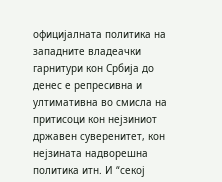официјалната политика на западните владеачки гарнитури кон Србија до денес е репресивна и ултимативна во смисла на притисоци кон нејзиниот државен суверенитет, кон нејзината надворешна политика итн. И “секој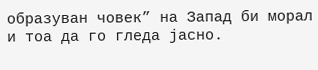образуван човек” на Запад би морал и тоа да го гледа јасно.